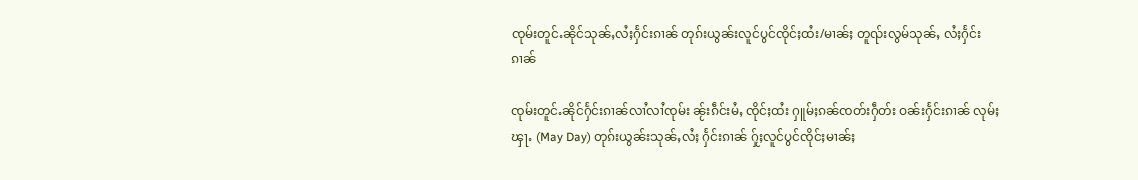ၸုမ်းတူင်ႉၼိုင်သုၼ်ႇလႆႈႁႅင်းၵၢၼ် တုၵ်းယွၼ်းလူင်ပွင်ၸိုင်ႈထႆး/မၢၼ်ႈ တူၺ်းလွမ်သုၼ်ႇ လႆႈႁႅင်းၵၢၼ်

ၸုမ်းတူင်ႉၼိုင်ႁႅင်းၵၢၼ်လၢႆလၢႆၸုမ်း ၼႂ်းၵဵင်းမႆႇ ၸိုင်ႈထႆး ႁူမ်ႈၵၼ်ၸတ်းႁဵတ်း ဝၼ်းႁႅင်းၵၢၼ် လုမ်ႈၾႃႉ (May Day) တုၵ်းယွၼ်းသုၼ်ႇလႆႈ ႁႅင်းၵၢၼ် ႁႂ်ႈလူင်ပွင်ၸိုင်ႈမၢၼ်ႈ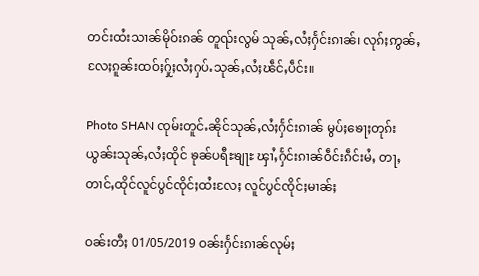တင်းထႆးသၢၼ်မိုဝ်းၵၼ် တူၺ်းလွမ် သုၼ်ႇလႆႈႁႅင်းၵၢၼ်၊ လုၵ်ႈဢွၼ်ႇလႄႈၵူၼ်းထဝ်ႈႁႂ်ႈလႆႈႁပ်ႉသုၼ်ႇလႆႈၽဵင်ႇပဵင်း။

Photo SHAN ၸုမ်းတူင်ႉၼိုင်သုၼ်ႇလႆႈႁႅင်းၵၢၼ် မွပ်ႈၶေႃႈတုၵ်းယွၼ်းသုၼ်ႇလႆႈထိုင် ၶုၼ်ပရီႊၶျႃႊ ၾၢႆႇႁႅင်းၵၢၼ်ဝဵင်းၵဵင်းမႆႇ တႃႇတၢင်ႇထိုင်လူင်ပွင်ၸိုင်ႈထႆးလႄႈ လူင်ပွင်ၸိုင်ႈမၢၼ်ႈ

ဝၼ်းတီႈ 01/05/2019 ဝၼ်းႁႅင်းၵၢၼ်လုမ်ႈ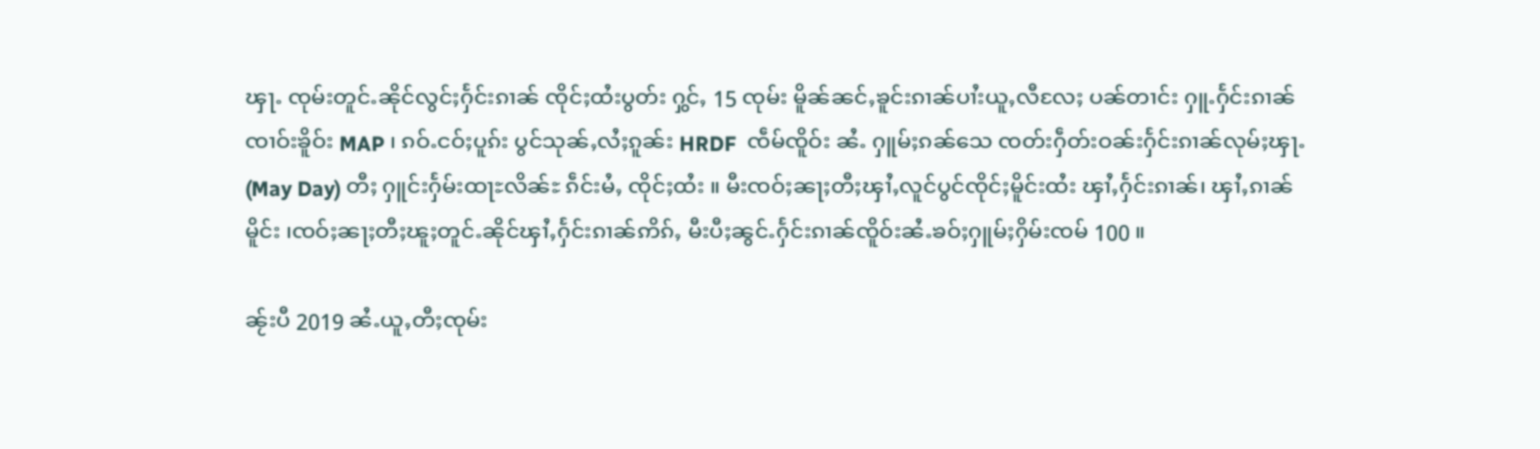ၾႃႉ ၸုမ်းတူင်ႉၼိုင်လွင်ႈႁႅင်းၵၢၼ် ၸိုင်ႈထႆးပွတ်း ႁွင်ႇ 15 ၸုမ်း မိူၼ်ၼင်ႇၶူင်းၵၢၼ်ပၢႆးယူႇလီလႄႈ ပၼ်တၢင်း ႁူႉႁႅင်းၵၢၼ်ၸၢဝ်းၶိူဝ်း MAP ၊ ၵဝ်ႉငဝ်ႈပူၵ်း ပွင်သုၼ်ႇလႆႈၵူၼ်း HRDF  ၸဵမ်ၸိူဝ်း ၼႆႉ ႁူမ်ႈၵၼ်သေ ၸတ်းႁဵတ်းဝၼ်းႁႅင်းၵၢၼ်လုမ်ႈၾႃႉ (May Day) တီႈ ႁူင်းႁႅမ်းထႃႊလိၼ်ႊ ၵဵင်းမႆႇ ၸိုင်ႈထႆး ။ မီးၸဝ်ႈၼႃႈတီႈၾၢႆႇလူင်ပွင်ၸိုင်ႈမိူင်းထႆး ၾၢႆႇႁႅင်းၵၢၼ်၊ ၾၢႆႇၵၢၼ်မိူင်း ၊ၸဝ်ႈၼႃႈတီႈၽူႈတူင်ႉၼိုင်ၾၢႆႇႁႅင်းၵၢၼ်ဢိၵ်ႇ မီးပီႈၼွင်ႉႁႅင်းၵၢၼ်ၸိူဝ်းၼႆႉၶဝ်ႈႁူမ်ႈႁိမ်းၸမ် 100 ။

ၼႂ်းပီ 2019 ၼႆႉယူႇတီႈၸုမ်း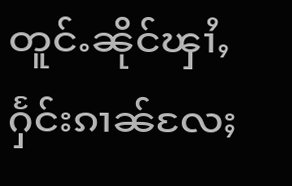တူင်ႉၼိုင်ၾၢႆႇႁႅင်းၵၢၼ်လႄႈ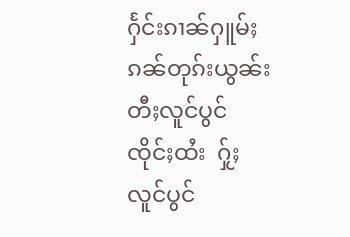ႁႅင်းၵၢၼ်ႁူမ်ႈၵၼ်တုၵ်းယွၼ်း  တီႈလူင်ပွင်ၸိုင်ႈထႆး  ႁႂ်ႈလူင်ပွင်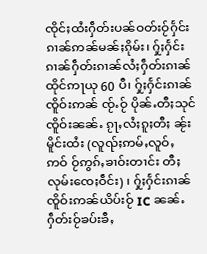ၸိုင်ႈထႆးႁဵတ်းပၼ်ဝတ်းဝႂ်ႁႅင်းၵၢၼ်ဢၼ်မၼ်ႈၵိုမ်း၊ ႁႂ်ႈႁႅင်းၵၢၼ်ႁဵတ်းၵၢၼ်လႆႈႁဵတ်းၵၢၼ်ထိုင်ဢႃယု 60 ပီ၊ ႁႂ်ႈႁႅင်းၵၢၼ်ၸိူဝ်းဢၼ် ၸႂ်ႉဝႂ် ပိုၼ်ႉတီႈသုင်ၸိူဝ်းၼၼ်ႉ ၵႂႃႇလႆႈၵူႈတီႈ ၼႂ်းမိူင်းထႆး (လူၺ်ႈဢမ်ႇလူဝ်ႇဢဝ် ဝႂ်ဢွၵ်ႇၶၢဝ်းတၢင်း တီႈလုမ်းၸေႈဝဵင်း) ၊ ႁႂ်ႈႁႅင်းၵၢၼ်ၸိူဝ်းဢၼ်ယိပ်းဝႂ် IC ၼၼ်ႉႁဵတ်းဝႂ်ၶပ်းၶီႇ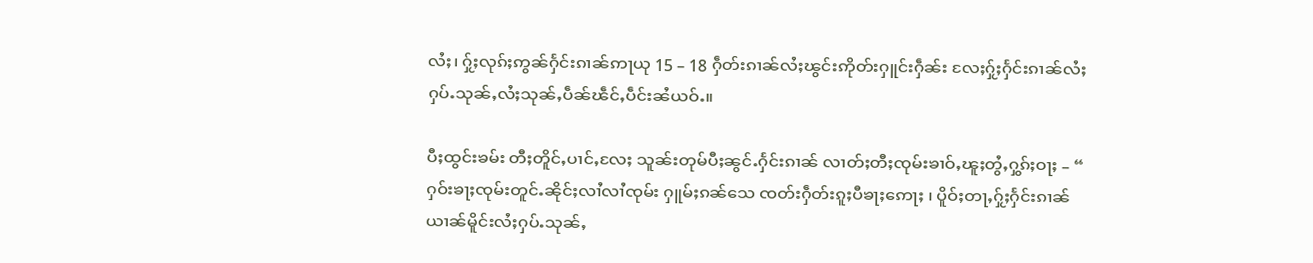လႆႈ၊ ႁႂ်ႈလုၵ်ႈဢွၼ်ႁႅင်းၵၢၼ်ဢႃယု 15 – 18 ႁဵတ်းၵၢၼ်လႆႈၽွင်းဢိုတ်းႁူင်းႁဵၼ်း လႄႈႁႂ်ႈႁႅင်းၵၢၼ်လႆႈႁပ်ႉသုၼ်ႇလႆႈသုၼ်ႇပဵၼ်ၽဵင်ႇပဵင်းၼႆယဝ်ႉ။

ပီႈထွင်းၶမ်း တီႈတိူင်ႇပၢင်ႇလႄႈ သူၼ်းတုမ်ပီႈၼွင်ႉႁႅင်းၵၢၼ် လၢတ်ႈတီႈၸုမ်းၶၢဝ်ႇၽူႈတွႆႇႁွၵ်ႈဝႃႈ – “ ႁဝ်းၶႃႈၸုမ်းတူင်ႉၼိုင်ႈလၢႆလၢႆၸုမ်း ႁူမ်ႈၵၼ်သေ ၸတ်းႁဵတ်းၵူႈပီၶႃႈဢေႃႈ ၊ ပိူဝ်ႈတႃႇႁႂ်ႈႁႅင်းၵၢၼ်ယၢၼ်မိူင်းလႆႈႁပ်ႉသုၼ်ႇ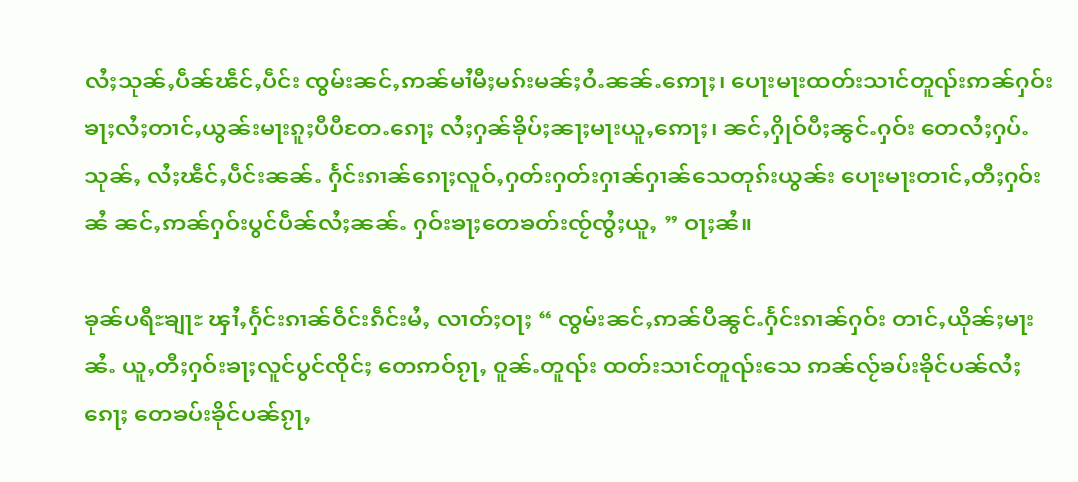လႆႈသုၼ်ႇပဵၼ်ၽဵင်ႇပဵင်း ၸွမ်းၼင်ႇဢၼ်မၢႆမီႈမၵ်းမၼ်ႈဝႆႉၼၼ်ႉဢေႃႈ၊ ပေႃးမႃးထတ်းသၢင်တူၺ်းဢၼ်ႁဝ်းၶႃႈလႆႈတၢင်ႇယွၼ်းမႃးၵူႈပီပီတႄႉၵေႃႈ လႆႈႁၼ်ၶိုပ်ႈၼႃႈမႃးယူႇဢေႃႈ၊ ၼင်ႇႁိုဝ်ပီႈၼွင်ႉႁဝ်း တေလႆႈႁပ်ႉသုၼ်ႇ လႆႈၽဵင်ႇပဵင်းၼၼ်ႉ ႁႅင်းၵၢၼ်ၵေႃႈလူဝ်ႇႁတ်းႁတ်းႁၢၼ်ႁၢၼ်သေတုၵ်းယွၼ်း ပေႃးမႃးတၢင်ႇတီႈႁဝ်းၼႆ ၼင်ႇဢၼ်ႁဝ်းပွင်ပဵၼ်လႆႈၼၼ်ႉ ႁဝ်းၶႃႈတေၶတ်းၸႂ်ၸွႆႈယူႇ ” ဝႃႈၼႆ။

ၶုၼ်ပရီႊၶျႃႊ ၾၢႆႇႁႅင်းၵၢၼ်ဝဵင်းၵဵင်းမႆႇ လၢတ်ႈဝႃႈ “ ၸွမ်းၼင်ႇဢၼ်ပီၼွင်ႉႁႅင်းၵၢၼ်ႁဝ်း တၢင်ႇယိုၼ်ႈမႃးၼႆႉ ယူႇတီႈႁဝ်းၶႃႈလူင်ပွင်ၸိုင်ႈ တေဢဝ်ၵႂႃႇ ဝူၼ်ႉတူၺ်း ထတ်းသၢင်တူၺ်းသေ ဢၼ်လႂ်ၶပ်းၶိုင်ပၼ်လႆႈၵေႃႈ တေၶပ်းၶိုင်ပၼ်ၵႂႃႇ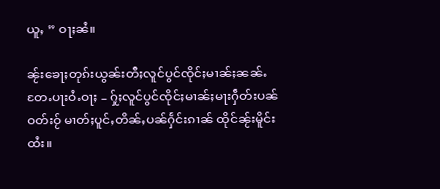ယူႇ ” ဝႃႈၼႆ။

ၼႂ်းၶေႃႈတုၵ်းယွၼ်းတီႈလူင်ပွင်ၸိုင်ႈမၢၼ်ႈၼၼ်ႉတႄႉပႃးဝႆႉဝႃႈ – ႁႂ်ႈလူင်ပွင်ၸိုင်ႈမၢၼ်ႈမႃးႁဵတ်းပၼ်ဝတ်းဝႂ် မၢတ်ႈပူင်ႇတိၼ်ႇပၼ်ႁႅင်းၵၢၼ် ထိုင်ၼႂ်းမိူင်းထႆး။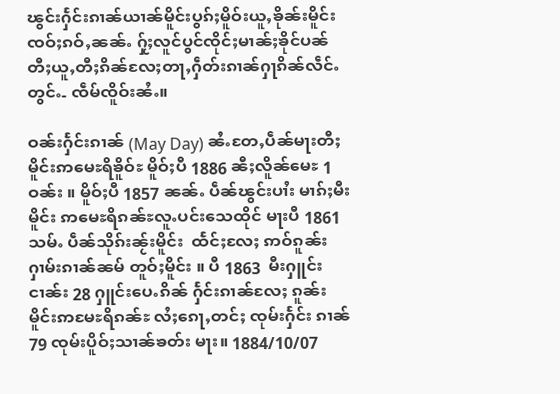ၽွင်းႁႅင်းၵၢၼ်ယၢၼ်မိူင်းပွၵ်ႈမိူဝ်းယူႇၶိုၼ်းမိူင်းၸဝ်ႈၵဝ်ႇၼၼ်ႉ ႁႂ်ႈလူင်ပွင်ၸိုင်ႈမၢၼ်ႈၶိုင်ပၼ်တီႈယူႇတီႈၵိၼ်လႄႈတႃႇႁဵတ်းၵၢၼ်ႁႃၵိၼ်လဵင်ႉတွင်ႉ- ၸဵမ်ၸိူဝ်းၼႆႉ။

ဝၼ်းႁႅင်းၵၢၼ် (May Day) ၼႆႉတႄႇပဵၼ်မႃးတီႈမိူင်းဢမေႊရိၶိူဝ်ႊ မိူဝ်ႈပီ 1886 ၼီႈလိူၼ်မေႊ 1 ဝၼ်း ။ မိူဝ်ႈပီ 1857 ၼၼ်ႉ ပဵၼ်ၽွင်းပၢႆး မၢၵ်ႈမီးမိူင်း ဢမေႊရိၵၼ်ႊလူႉပင်းသေထိုင် မႃးပီ 1861 သမ်ႉ ပဵၼ်သိုၵ်းၼႂ်းမိူင်း  ထႅင်ႈလႄႈ ဢဝ်ၵူၼ်းႁၢမ်းၵၢၼ်ၼမ် တူဝ်ႈမိူင်း ။ ပီ 1863  မီးႁူင်းငၢၼ်း 28 ႁူင်းပေႉၵိၼ် ႁႅင်းၵၢၼ်လႄႈ ၵူၼ်းမိူင်းဢမႄႊရိၵၼ်ႊ လႆႈၵေႃႇတင်ႈ ၸုမ်းႁႅင်း ၵၢၼ် 79 ၸုမ်းပိူဝ်ႈသၢၼ်ၶတ်း မႃး။ 1884/10/07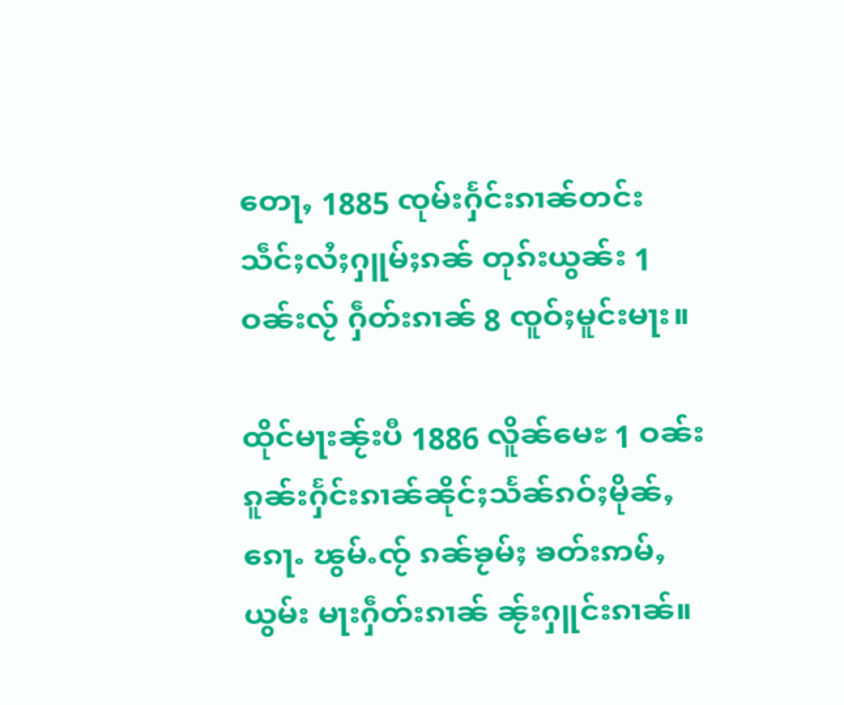တေႃႇ 1885 ၸုမ်းႁႅင်းၵၢၼ်တင်းသဵင်ႈလႆႈႁူမ်ႈၵၼ် တုၵ်းယွၼ်း 1 ဝၼ်းလႂ် ႁဵတ်းၵၢၼ် 8 ၸူဝ်ႈမူင်းမႃး။

ထိုင်မႃးၼႂ်းပီ 1886 လိူၼ်မေႊ 1 ဝၼ်း ၵူၼ်းႁႅင်းၵၢၼ်ၼိုင်ႈသႅၼ်ၵဝ်ႈမိုၼ်ႇၵေႃႉ ၽွမ်ႉၸႂ် ၵၼ်ၶႂမ်ႈ ၶတ်းဢမ်ႇယွမ်း မႃးႁဵတ်းၵၢၼ် ၼႂ်းႁူင်းၵၢၼ်။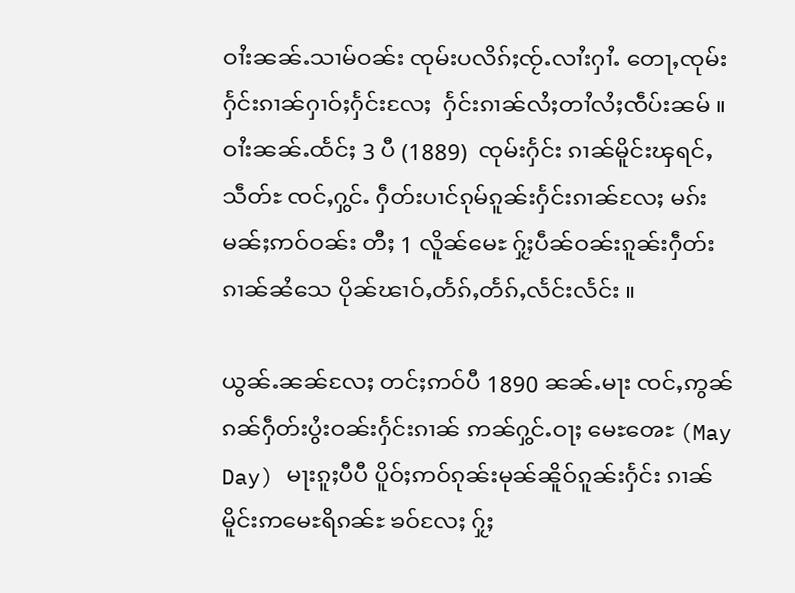ဝၢႆးၼၼ်ႉသၢမ်ဝၼ်း ၸုမ်းပလိၵ်ႈၸႂ်ႉလၢႆးႁၢႆႉ တေႃႇၸုမ်းႁႅင်းၵၢၼ်ႁၢဝ်ႈႁႅင်းလႄႈ  ႁႅင်းၵၢၼ်လႆႈတၢႆလႆႈၸဵပ်းၼမ် ။ ဝၢႆးၼၼ်ႉထႅင်ႈ 3 ပီ (1889)  ၸုမ်းႁႅင်း ၵၢၼ်မိူင်းၾရင်ႇသဵတ်ႊ ၸင်ႇႁွင်ႉ ႁဵတ်းပၢင်ၵုမ်ၵူၼ်းႁႅင်းၵၢၼ်လႄႈ မၵ်းမၼ်ႈဢဝ်ဝၼ်း တီႈ 1 လိူၼ်မေႊ ႁႂ်ႈပဵၼ်ဝၼ်းၵူၼ်းႁဵတ်းၵၢၼ်ၼႆသေ ပိုၼ်ၽၢဝ်ႇတႅၵ်ႇတႅၵ်ႇလႅင်းလႅင်း ။

ယွၼ်ႉၼၼ်လႄႈ တင်ႈဢဝ်ပီ 1890 ၼၼ်ႉမႃး ၸင်ႇဢွၼ်ၵၼ်ႁဵတ်းပွႆးဝၼ်းႁႅင်းၵၢၼ် ဢၼ်ႁွင်ႉဝႃႈ မေႊၻေႊ (May Day) မႃးၵူႈပီပီ ပိူဝ်ႈဢဝ်ၵုၼ်းမုၼ်ၼိူဝ်ၵူၼ်းႁႅင်း ၵၢၼ်မိူင်းဢမေႊရိၵၼ်ႊ ၶဝ်လႄႈ ႁႂ်ႈ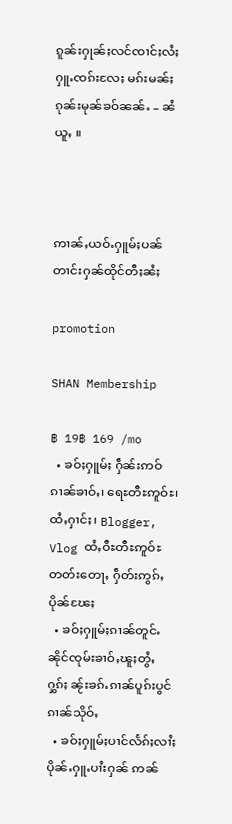ၵူၼ်းႁုၼ်ႈလင်ၸၢင်ႈလႆႈႁူႉၸၵ်းလႄႈ မၵ်းမၼ်ႈ ၵုၼ်းမုၼ်ၶဝ်ၼၼ်ႉ – ၼႆယူႇ ။



ဢၢၼ်ႇယဝ်ႉႁူမ်ႈပၼ်တၢင်းႁၼ်ထိုင်တီႈၼႆႈ

promotion

SHAN Membership

฿ 19฿ 169 /mo
  • ၶဝ်ႈႁူမ်ႈ ႁဵၼ်းဢဝ်ၵၢၼ်ၶၢဝ်ႇ၊ ရေႊတီႊဢူဝ်ႊ၊ ထႆႇႁၢင်ႈ၊ Blogger, Vlog ထႆႇဝီႊတီႊဢူဝ်ႊ တတ်းတေႃႇ ႁဵတ်းဢွၵ်ႇ ပိုၼ်ၽႄႈ
  • ၶဝ်ႈႁူမ်ႈၵၢၼ်တူင်ႉၼိုင်ၸုမ်းၶၢဝ်ႇၽူႈတွႆႇႁွၵ်ႈ ၼႂ်းၶၵ်ႉၵၢၼ်ပူၵ်းပွင်ၵၢၼ်သိုဝ်ႇ
  • ၶဝ်ႈႁူမ်ႈပၢင်လႅၵ်ႈလၢႆႈပိုၼ်ႉႁူႉပၢႆးႁၼ် ဢၼ်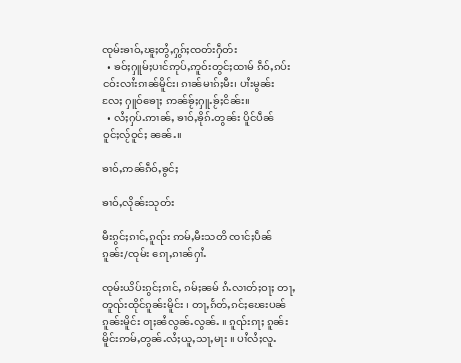ၸုမ်းၶၢဝ်ႇၽူႈတွႆႇႁွၵ်ႈၸတ်းႁဵတ်း
  • ၶဝ်ႈႁူမ်ႈပၢင်ဢုပ်ႇဢူဝ်းတွင်ႈထၢမ် ၵဵဝ်ႇၵပ်းငဝ်းလၢႆးၵၢၼ်မိူင်း၊ ၵၢၼ်မၢၵ်ႈမီး၊ ပၢႆးမွၼ်း လႄႈ ႁူဝ်ၶေႃႈ ဢၼ်ၶႂ်ႈႁူႉၶႂ်ႈငိၼ်း။
  • လႆႈႁပ်ႉဢၢၼ်ႇ ၶၢဝ်ႇၶိုၵ်ႉတွၼ်း ပိူင်ပဵၼ်ဝူင်ႈလႂ်ဝူင်ႈ ၼၼ်ႉ။

ၶၢဝ်ႇဢၼ်ၵဵဝ်ႇၶွင်ႈ

ၶၢဝ်ႇလိုၼ်းသုတ်း

မီးၵွင်ႈၵၢင်ႇၵူၺ်း ဢမ်ႇမီးသတိ ၸၢင်ႈပဵၼ်ၵူၼ်း/ၸုမ်း ၵေႃႇၵၢၼ်ႁၢႆႉ

ၸုမ်းယိပ်းၵွင်ႈၵၢင်ႇ ၵမ်ႈၼမ် ၵႆႉလၢတ်ႈဝႃႈ တႃႇတူၺ်းထိုင်ၵူၼ်းမိူင်း ၊ တႃႇၵႅတ်ႇၵင်ႈၽေးပၼ် ၵူၼ်းမိူင်း ဝႃႈၼႆလွၼ်ႉလွၼ်ႉ ။ ၵူၺ်းၵႃႈ ၵူၼ်းမိူင်းဢမ်ႇတွၼ်ႉလႆႈယူႇသႃႇမႃး ။ ပၢႆလႆႈလူႉ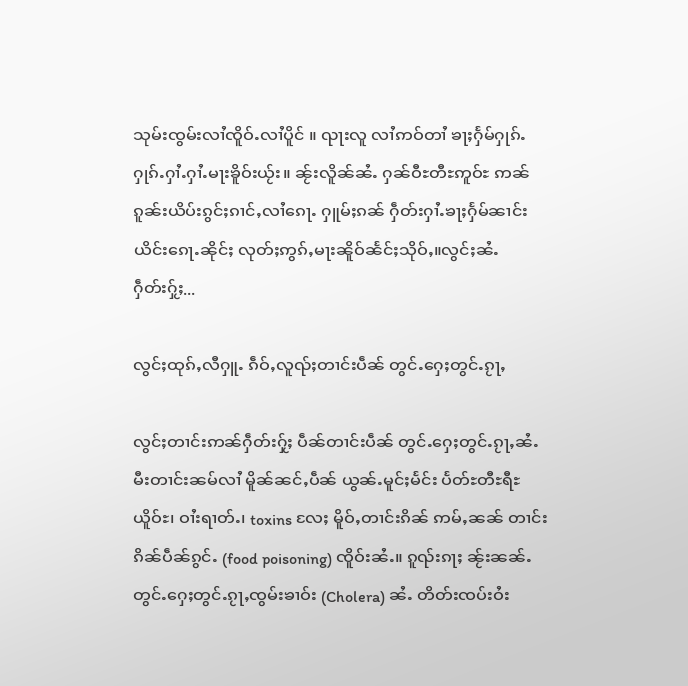သုမ်းၸွမ်းလၢႆၸိူဝ်ႉလၢႆပိူင် ။ ၺႃးလူ လၢႆဢဝ်တၢႆ ၶႃႈႁႅမ်ႁုၵ်ႉႁုၵ်ႉႁၢႆႉႁၢႆႉမႃးၶိူဝ်းယႂ်း။ ၼႂ်းလိူၼ်ၼႆႉ ႁၼ်ဝီႊတီႊဢူဝ်ႊ ဢၼ်ၵူၼ်းယိပ်းၵွင်ႈၵၢင်ႇလၢႆၵေႃႉ ႁူမ်ႈၵၼ် ႁဵတ်းႁၢႆႉၶႃႈႁႅမ်ၼၢင်းယိင်းၵေႃႉၼိုင်ႈ လုတ်ႈဢွၵ်ႇမႃးၼိူဝ်ၼႅင်ႈသိုဝ်ႇ။လွင်ႈၼႆႉ ႁဵတ်းႁႂ်ႈ...

လွင်ႈထုၵ်ႇလီႁူႉ ၵဵဝ်ႇလူၺ်ႈတၢင်းပဵၼ် တွင်ႉႁေႈတွင်ႉၵႂႃႇ

လွင်ႈတၢင်းဢၼ်ႁဵတ်းႁႂ်ႈ ပဵၼ်တၢင်းပဵၼ် တွင်ႉႁေႈတွင်ႉၵႂႃႇၼႆႉ မီးတၢင်းၼမ်လၢႆ မိူၼ်ၼင်ႇပဵၼ် ယွၼ်ႉမူင်ႈမႅင်း ပႅတ်ႊတီႊရီႊယိူဝ်ႊ၊ ဝၢႆးရၢတ်ႉ၊ toxins လႄႈ မိူဝ်ႇတၢင်းၵိၼ် ဢမ်ႇၼၼ် တၢင်းၵိၼ်ပဵၼ်ၵွင်ႉ (food poisoning) ၸိူဝ်းၼႆႉ။ ၵူၺ်းၵႃႈ ၼႂ်းၼၼ်ႉ တွင်ႉႁေႈတွင်ႉၵႂႃႇၸွမ်းၶၢဝ်း (Cholera) ၼႆႉ တိတ်းၸပ်းဝႆး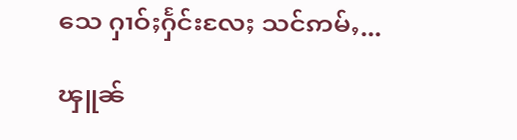သေ ႁၢဝ်ႈႁႅင်းလႄႈ သင်ဢမ်ႇ...

ၾူၼ်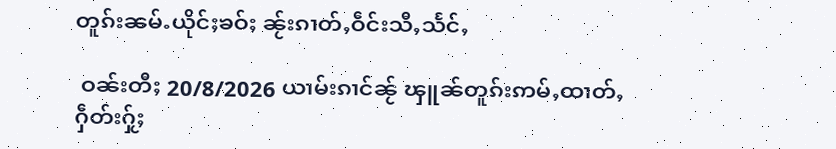တူၵ်းၼမ်ႉယိုင်ႈၶဝ်ႈ ၼႂ်းၵၢတ်ႇဝဵင်းသီႇသႅင်ႇ

 ဝၼ်းတီႈ 20/8/2026 ယၢမ်းၵၢင်ၼႂ် ၾူၼ်တူၵ်းဢမ်ႇထၢတ်ႇ ႁဵတ်းႁႂ်ႈ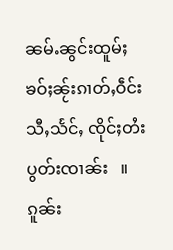ၼမ်ႉၼွင်းထူမ်ႈၶဝ်ႈၼႂ်းၵၢတ်ႇဝဵင်းသီႇသႅင်ႇ ၸိုင်ႈတႆးပွတ်းၸၢၼ်း   ။ ၵူၼ်း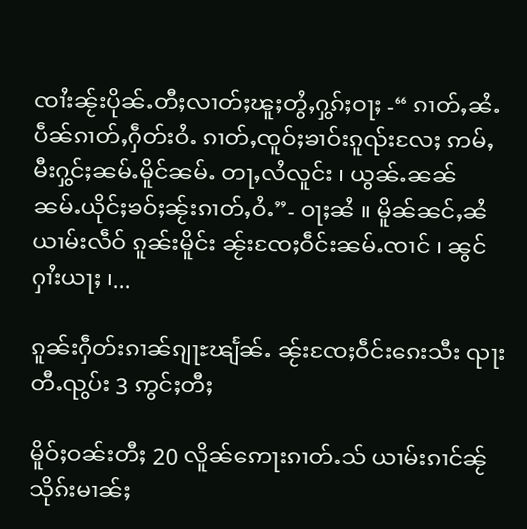ၸၢႆးၼႂ်းပိုၼ်ႉတီႈလၢတ်ႈၽူႈတွႆႇႁွၵ်ႈဝႃႈ -“ ၵၢတ်ႇၼႆႉ ပဵၼ်ၵၢတ်ႇႁဵတ်းဝႆႉ ၵၢတ်ႇၸူဝ်ႈၶၢဝ်းၵူၺ်းလႄႈ ဢမ်ႇမီးႁွင်ႈၼမ်ႉမိူင်ၼမ်ႉ တႃႇလႆလူင်း ၊ ယွၼ်ႉၼၼ် ၼမ်ႉယိုင်ႈၶဝ်ႈၼႂ်းၵၢတ်ႇဝႆႉ”- ဝႃႈၼႆ ။ မိူၼ်ၼင်ႇၼႆ ယၢမ်းလဵဝ် ၵူၼ်းမိူင်း ၼႂ်းၸႄႈဝဵင်းၼမ်ႉၸၢင် ၊ ၼွင်ႁၢႆးယႃႈ ၊...

ၵူၼ်းႁဵတ်းၵၢၼ်ၵျႃႊၽျႅၼ်ႉ ၼႂ်းၸႄႈဝဵင်းၵေးသီး ၺႃးတီႉၺွပ်း 3 ဢွင်ႈတီႈ

မိူဝ်ႈဝၼ်းတီႈ 20 လိူၼ်ဢေႃးၵၢတ်ႉသ် ယၢမ်းၵၢင်ၼႂ် သိုၵ်းမၢၼ်ႈ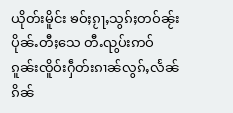ယိုတ်းမိူင်း ၶဝ်ႈၵႂႃႇသွၵ်ႈတဝ်ၼႂ်းပိုၼ်ႉတီႈသေ တီႉၺွပ်းဢဝ် ၵူၼ်းၸိူဝ်းႁဵတ်းၵၢၼ်လွၵ်ႇလႅၼ်ၵိၼ်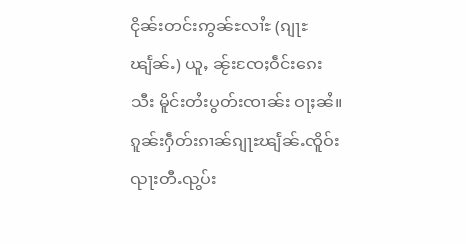ငိုၼ်းတင်းဢွၼ်ႊလၢႆႊ (ၵျႃႊၽျႅၼ်ႉ) ယူႇ ၼႂ်းၸႄႈဝဵင်းၵေးသီး မိူင်းတႆးပွတ်းၸၢၼ်း ဝႃႈၼႆ။ ၵူၼ်းႁဵတ်းၵၢၼ်ၵျႃႊၽျႅၼ်ႉၸိူဝ်းၺႃးတီႉၺွပ်း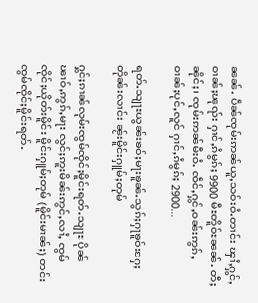ၼၼ်ႉ ပဵၼ်ၸုမ်းဢၼ်ယူႇသဝ်းဝႆႉတၢင်း ၾၢႆႇႁွင်ႇဝၢၼ်ႈၽုၺ်း ႁၢင်ႇၵႆမွၵ်ႈ 9900 မီႊတိူဝ်ႊၼၼ်ႉ တီႈၼိုင်ႈ၊ ၸုမ်းဢၼ်မီးဝႆႉ ၸဵင်ႇႁွင်ႇဝၼ်းဢွၵ်ႇ ဝၢၼ်ႈပုင်ႇလူင် ႁၢင်ႇၵႆမွၵ်ႈ 2900...

ရတ်ႉသျႃႊယွၼ်းၶဝ်ႈမႃးၶူၼ်ႉသွၵ်ႈႁႃၶူဝ်းႁႄႈတိုၼ်းလၢင်း ၼႂ်းမိူင်းႁူမ်ႈတုမ်

ႁွင်ႈၵၢၼ်လုမ်းၸွမ်ၸိုင်ႈမိူင်းရတ်ႉသျႃႊ ပိုၼ်ၽၢဝ်ႇဢွၵ်ႇမႃး လွင်ႈဢူးမိၼ်းဢွင်ႇလၢႆႇ ၸွမ်ၸိုင်ႈယိုတ်းမိူင်း မိူင်းႁူမ်ႈတုမ် (မိူင်းမၢၼ်ႈ) တင်း ၸွမ်ၸိုင်ႈမိူင်းရတ်ႉ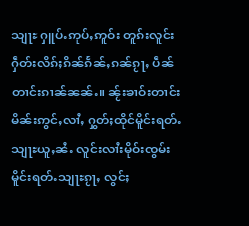သျႃႊ ႁူပ်ႉဢုပ်ႇဢူဝ်း တူၵ်းလူင်းႁဵတ်းလိၵ်ႈၵိၼ်ၵႅၼ်ႇၵၼ်ၵႂႃႇ ပဵၼ်တၢင်းၵၢၼ်ၼၼ်ႉ။ ၼႂ်းၶၢဝ်းတၢင်းမိၼ်းဢွင်ႇလၢႆႇ ႁွတ်ႈထိုင်မိူင်းရတ်ႉသျႃႊယူႇၼႆႉ လူင်းလၢႆးမိုဝ်းၸွမ်း မိူင်းရတ်ႉသျႃႊၵႂႃႇ လွင်ႈ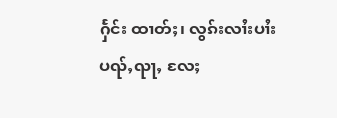ႁႅင်း ထၢတ်ႈ၊ လွၵ်းလၢႆးပၢႆးပၺ်ႇၺႃႇ လႄႈ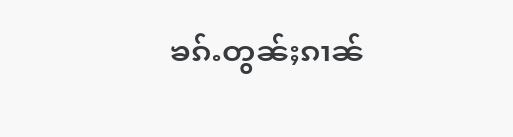ၶၵ်ႉတွၼ်ႈၵၢၼ်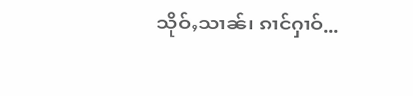သိုဝ်ႇသၢၼ်၊ ၵၢင်ႁၢဝ်...